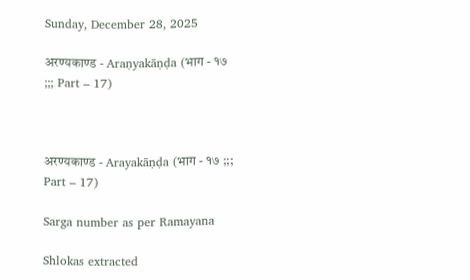Sunday, December 28, 2025

अरण्यकाण्ड - Araṇyakāṇḍa (भाग - १७ ;;; Part – 17)



अरण्यकाण्ड - Arayakāṇḍa (भाग - १७ ;;; Part – 17)

Sarga number as per Ramayana

Shlokas extracted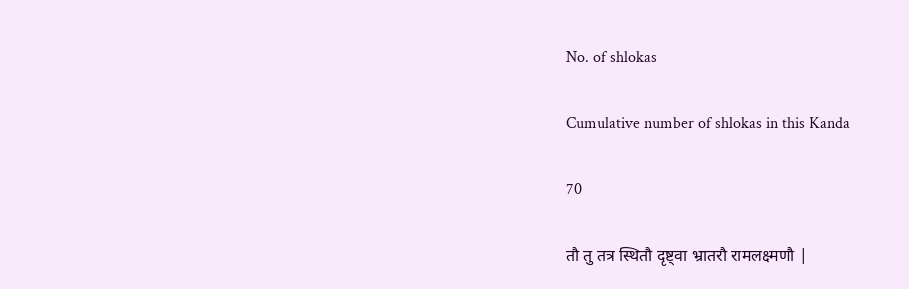No. of shlokas

Cumulative number of shlokas in this Kanda

70

तौ तु तत्र स्थितौ दृष्ट्वा भ्रातरौ रामलक्ष्मणौ |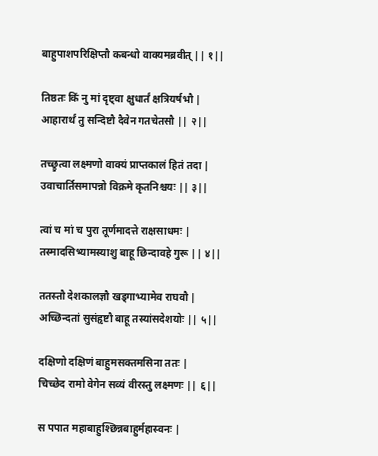बाहुपाशपरिक्षिप्तौ कबन्धो वाक्यमब्रवीत् || १||

तिष्ठतः किं नु मां दृष्ट्वा क्षुधार्तं क्षत्रियर्षभौ |
आहारार्थं तु सन्दिष्टौ दैवेन गतचेतसौ || २||

तच्छ्रुत्वा लक्ष्मणो वाक्यं प्राप्तकालं हितं तदा |
उवाचार्तिसमापन्नो विक्रमे कृतनिश्चयः || ३||

त्वां च मां च पुरा तूर्णमादत्ते राक्षसाधमः |
तस्मादसिभ्यामस्याशु बाहू छिन्दावहे गुरू || ४||

ततस्तौ देशकालज्ञौ खड्गाभ्यामेव राघवौ |
अच्छिन्दतां सुसंहृष्टौ बाहू तस्यांसदेशयोः || ५||

दक्षिणो दक्षिणं बाहुमसक्तमसिना ततः |
चिच्छेद रामो वेगेन सव्यं वीरस्तु लक्ष्मणः || ६||

स पपात महाबाहुश्छिन्नबाहुर्महास्वनः |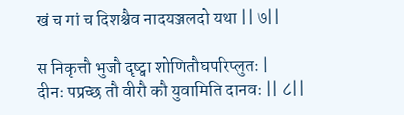खं च गां च दिशश्चैव नादयञ्जलदो यथा || ७||

स निकृत्तौ भुजौ दृष्ट्वा शोणितौघपरिप्लुतः |
दीनः पप्रच्छ तौ वीरौ कौ युवामिति दानवः || ८||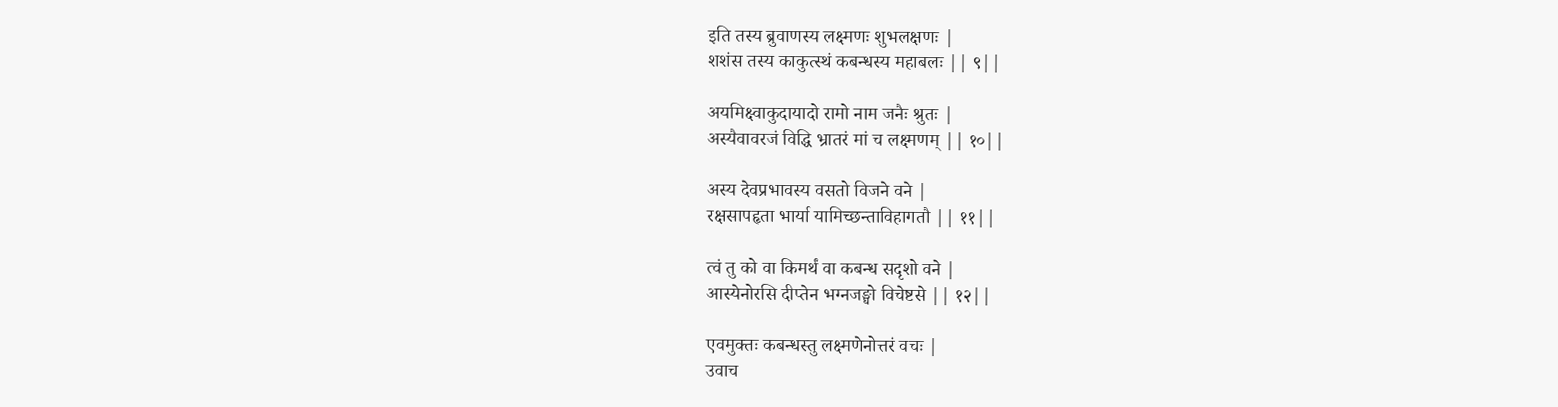इति तस्य ब्रुवाणस्य लक्ष्मणः शुभलक्षणः |
शशंस तस्य काकुत्स्थं कबन्धस्य महाबलः || ९||

अयमिक्ष्वाकुदायादो रामो नाम जनैः श्रुतः |
अस्यैवावरजं विद्धि भ्रातरं मां च लक्ष्मणम् || १०||

अस्य देवप्रभावस्य वसतो विजने वने |
रक्षसापहृता भार्या यामिच्छन्ताविहागतौ || ११||

त्वं तु को वा किमर्थं वा कबन्ध सदृशो वने |
आस्येनोरसि दीप्तेन भग्नजङ्घो विचेष्टसे || १२||

एवमुक्तः कबन्धस्तु लक्ष्मणेनोत्तरं वचः |
उवाच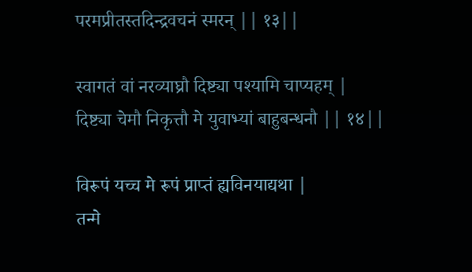परमप्रीतस्तदिन्द्रवचनं स्मरन् || १३||

स्वागतं वां नरव्याघ्रौ दिष्ट्या पश्यामि चाप्यहम् |
दिष्ट्या चेमौ निकृत्तौ मे युवाभ्यां बाहुबन्धनौ || १४||

विरूपं यच्च मे रूपं प्राप्तं ह्यविनयाद्यथा |
तन्मे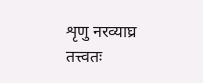शृणु नरव्याघ्र तत्त्वतः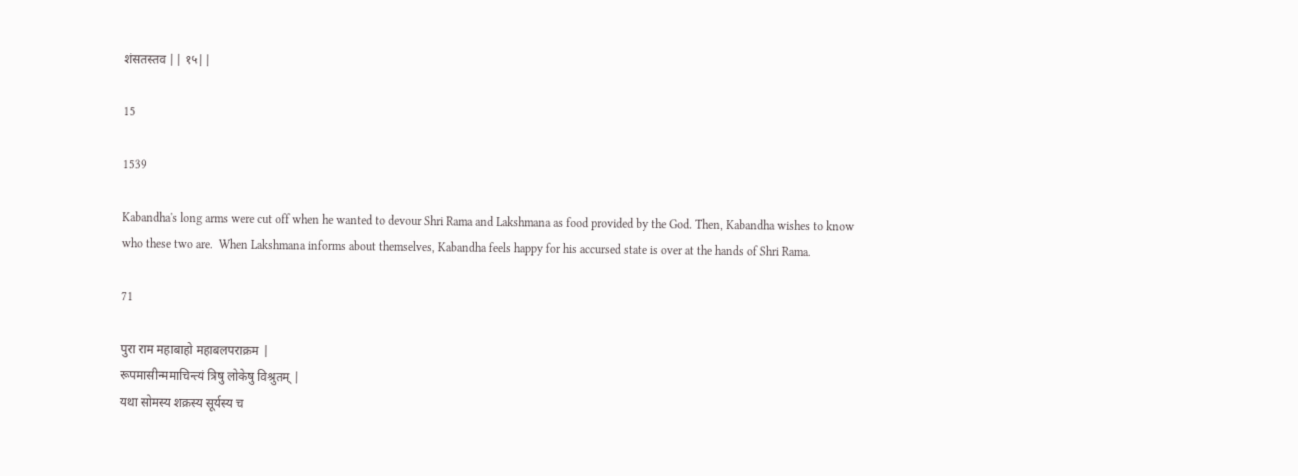शंसतस्तव || १५||

15

1539

Kabandha's long arms were cut off when he wanted to devour Shri Rama and Lakshmana as food provided by the God. Then, Kabandha wishes to know who these two are.  When Lakshmana informs about themselves, Kabandha feels happy for his accursed state is over at the hands of Shri Rama.

71

पुरा राम महाबाहो महाबलपराक्रम |
रूपमासीन्ममाचिन्त्यं त्रिषु लोकेषु विश्रुतम् |
यथा सोमस्य शक्रस्य सूर्यस्य च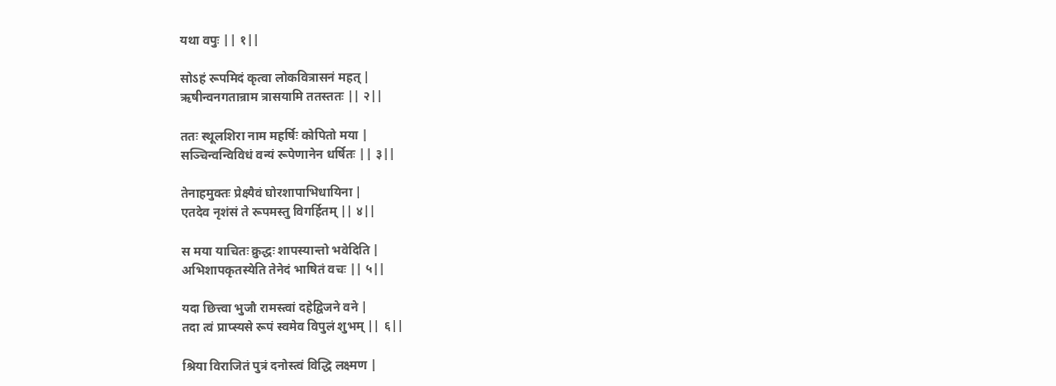यथा वपुः || १||

सोऽहं रूपमिदं कृत्वा लोकवित्रासनं महत् |
ऋषीन्वनगतान्राम त्रासयामि ततस्ततः || २||

ततः स्थूलशिरा नाम महर्षिः कोपितो मया |
सञ्चिन्वन्विविधं वन्यं रूपेणानेन धर्षितः || ३||

तेनाहमुक्तः प्रेक्ष्यैवं घोरशापाभिधायिना |
एतदेव नृशंसं ते रूपमस्तु विगर्हितम् || ४||

स मया याचितः क्रुद्धः शापस्यान्तो भवेदिति |
अभिशापकृतस्येति तेनेदं भाषितं वचः || ५||

यदा छित्त्वा भुजौ रामस्त्वां दहेद्विजने वने |
तदा त्वं प्राप्स्यसे रूपं स्वमेव विपुलं शुभम् || ६||

श्रिया विराजितं पुत्रं दनोस्त्वं विद्धि लक्ष्मण |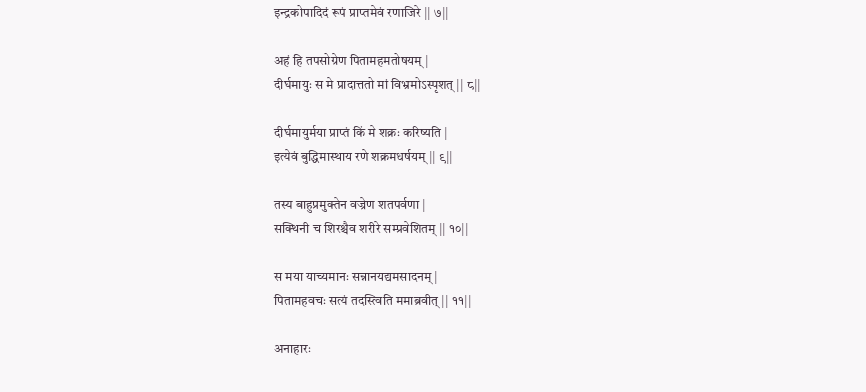इन्द्रकोपादिदं रूपं प्राप्तमेवं रणाजिरे || ७||

अहं हि तपसोग्रेण पितामहमतोषयम् |
दीर्घमायुः स मे प्रादात्ततो मां विभ्रमोऽस्पृशत् || ८||

दीर्घमायुर्मया प्राप्तं किं मे शक्रः करिष्यति |
इत्येवं बुद्धिमास्थाय रणे शक्रमधर्षयम् || ९||

तस्य बाहुप्रमुक्तेन वज्रेण शतपर्वणा |
सक्थिनी च शिरश्चैव शरीरे सम्प्रवेशितम् || १०||

स मया याच्यमानः सन्नानयद्यमसादनम् |
पितामहवचः सत्यं तदस्त्विति ममाब्रवीत् || ११||

अनाहारः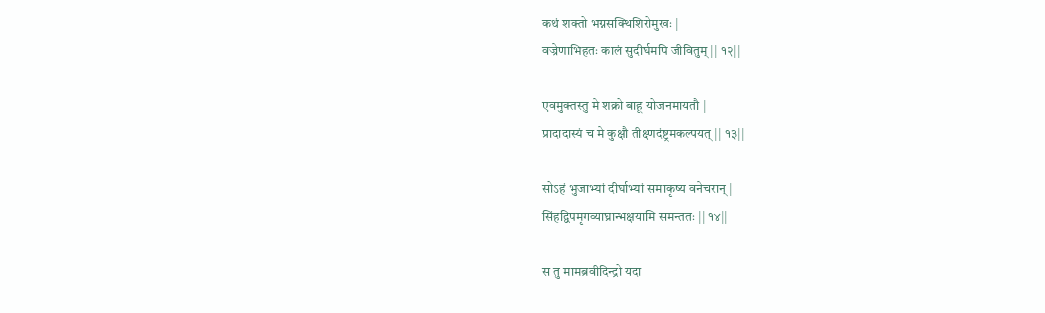कथं शक्तो भग्नसक्थिशिरोमुखः |
वज्रेणाभिहतः कालं सुदीर्घमपि जीवितुम् || १२||

एवमुक्तस्तु मे शक्रो बाहू योजनमायतौ |
प्रादादास्यं च मे कुक्षौ तीक्ष्णदंष्ट्रमकल्पयत् || १३||

सोऽहं भुजाभ्यां दीर्घाभ्यां समाकृष्य वनेचरान् |
सिंहद्विपमृगव्याघ्रान्भक्षयामि समन्ततः || १४||

स तु मामब्रवीदिन्द्रो यदा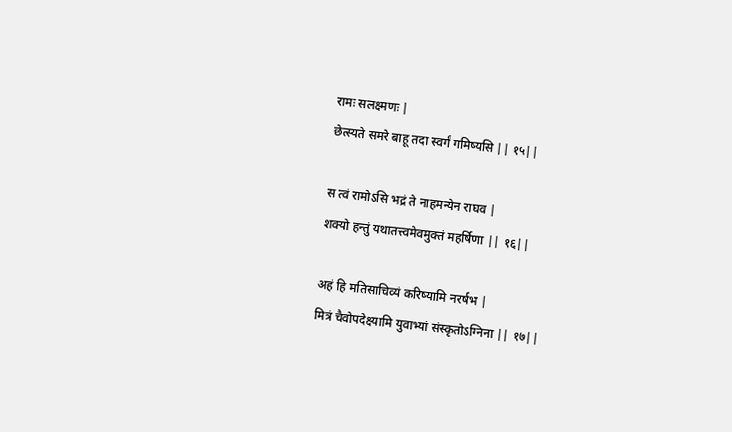रामः सलक्ष्मणः |
छेत्स्यते समरे बाहू तदा स्वर्गं गमिष्यसि || १५||

स त्वं रामोऽसि भद्रं ते नाहमन्येन राघव |
शक्यो हन्तुं यथातत्त्वमेवमुक्तं महर्षिणा || १६||

अहं हि मतिसाचिव्यं करिष्यामि नरर्षभ |
मित्रं चैवोपदेक्ष्यामि युवाभ्यां संस्कृतोऽग्निना || १७||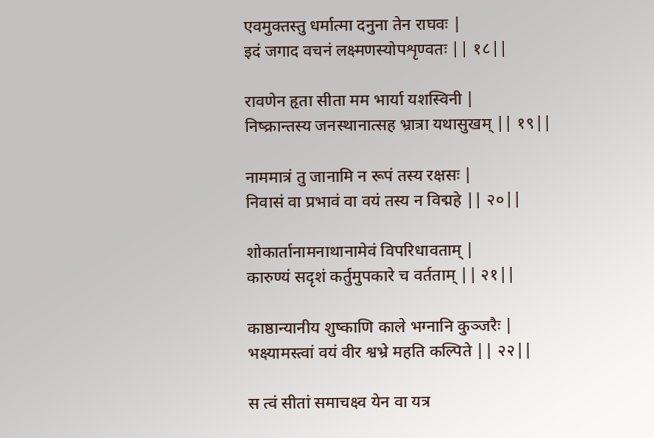एवमुक्तस्तु धर्मात्मा दनुना तेन राघवः |
इदं जगाद वचनं लक्ष्मणस्योपशृण्वतः || १८||

रावणेन हृता सीता मम भार्या यशस्विनी |
निष्क्रान्तस्य जनस्थानात्सह भ्रात्रा यथासुखम् || १९||

नाममात्रं तु जानामि न रूपं तस्य रक्षसः |
निवासं वा प्रभावं वा वयं तस्य न विद्महे || २०||

शोकार्तानामनाथानामेवं विपरिधावताम् |
कारुण्यं सदृशं कर्तुमुपकारे च वर्तताम् || २१||

काष्ठान्यानीय शुष्काणि काले भग्नानि कुञ्जरैः |
भक्ष्यामस्त्वां वयं वीर श्वभ्रे महति कल्पिते || २२||

स त्वं सीतां समाचक्ष्व येन वा यत्र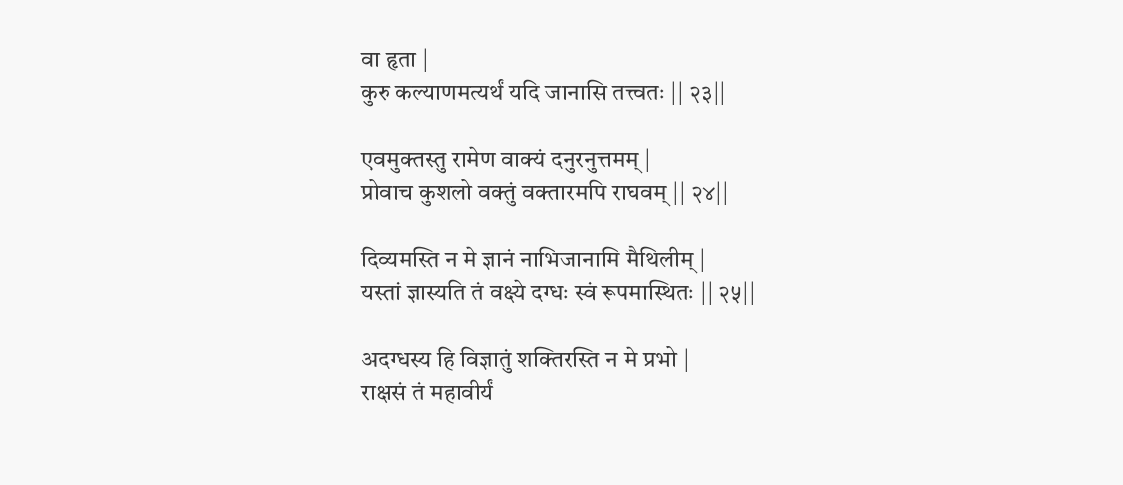वा हृता |
कुरु कल्याणमत्यर्थं यदि जानासि तत्त्वतः || २३||

एवमुक्तस्तु रामेण वाक्यं दनुरनुत्तमम् |
प्रोवाच कुशलो वक्तुं वक्तारमपि राघवम् || २४||

दिव्यमस्ति न मे ज्ञानं नाभिजानामि मैथिलीम् |
यस्तां ज्ञास्यति तं वक्ष्ये दग्धः स्वं रूपमास्थितः || २५||

अदग्धस्य हि विज्ञातुं शक्तिरस्ति न मे प्रभो |
राक्षसं तं महावीर्यं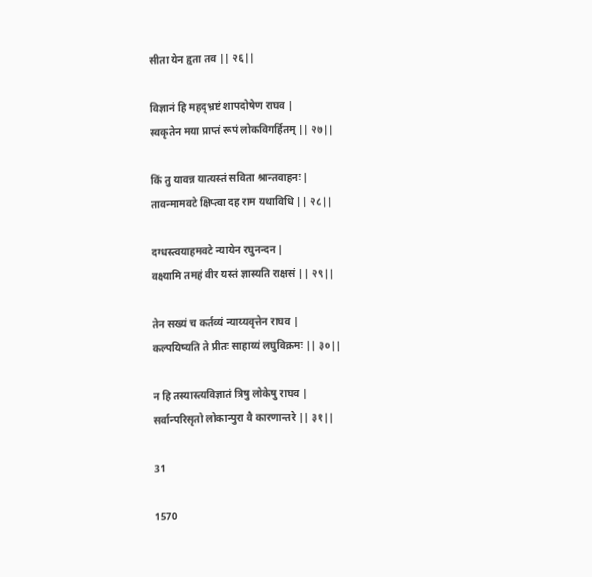सीता येन हृता तव || २६||

विज्ञानं हि महद्भ्रष्टं शापदोषेण राघव |
स्वकृतेन मया प्राप्तं रूपं लोकविगर्हितम् || २७||

किं तु यावन्न यात्यस्तं सविता श्रान्तवाहनः |
तावन्मामवटे क्षिप्त्वा दह राम यथाविधि || २८||

दग्धस्त्वयाहमवटे न्यायेन रघुनन्दन |
वक्ष्यामि तमहं वीर यस्तं ज्ञास्यति राक्षसं || २९||

तेन सख्यं च कर्तव्यं न्याय्यवृत्तेन राघव |
कल्पयिष्यति ते प्रीतः साहाय्यं लघुविक्रमः || ३०||

न हि तस्यास्त्यविज्ञातं त्रिषु लोकेषु राघव |
सर्वान्परिसृतो लोकान्पुरा वै कारणान्तरे || ३१||

31

1570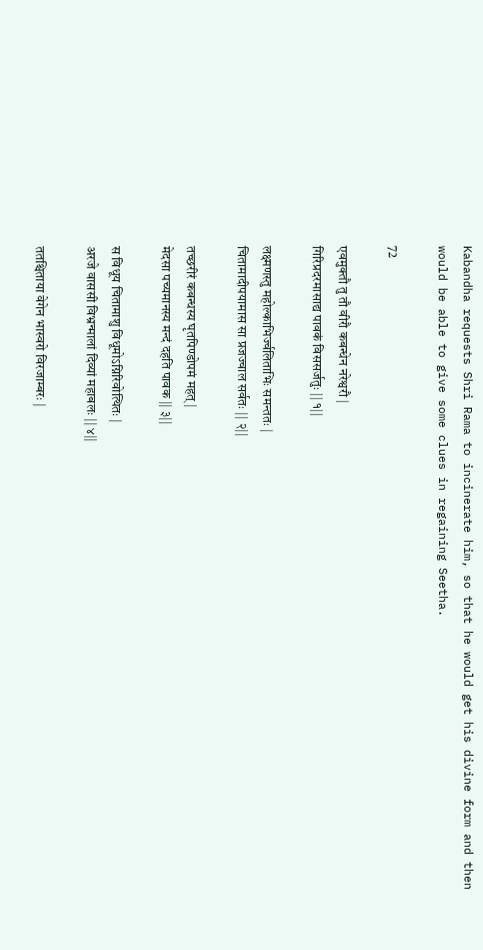Kabandha requests Shri Rama to incinerate him, so that he would get his divine form and then would be able to give some clues in regaining Seetha.

72

एवमुक्तौ तु तौ वीरौ कबन्धेन नरेश्वरौ |
गिरिप्रदरमासाद्य पावकं विससर्जतुः || १||

लक्ष्मणस्तु महोल्काभिर्ज्वलिताभिः समन्ततः |
चितामादीपयामास सा प्रजज्वाल सर्वतः || २||

तच्छरीरं कबन्धस्य घृतपिण्डोपमं महत् |
मेदसा पच्यमानस्य मन्दं दहति पावक || ३||

स विधूय चितामाशु विधूमोऽग्निरिवोत्थितः |
अरजे वाससी विभ्रन्मालां दिव्यां महाबलः || ४||

ततश्चिताया वेगेन भास्वरो विरजाम्बरः |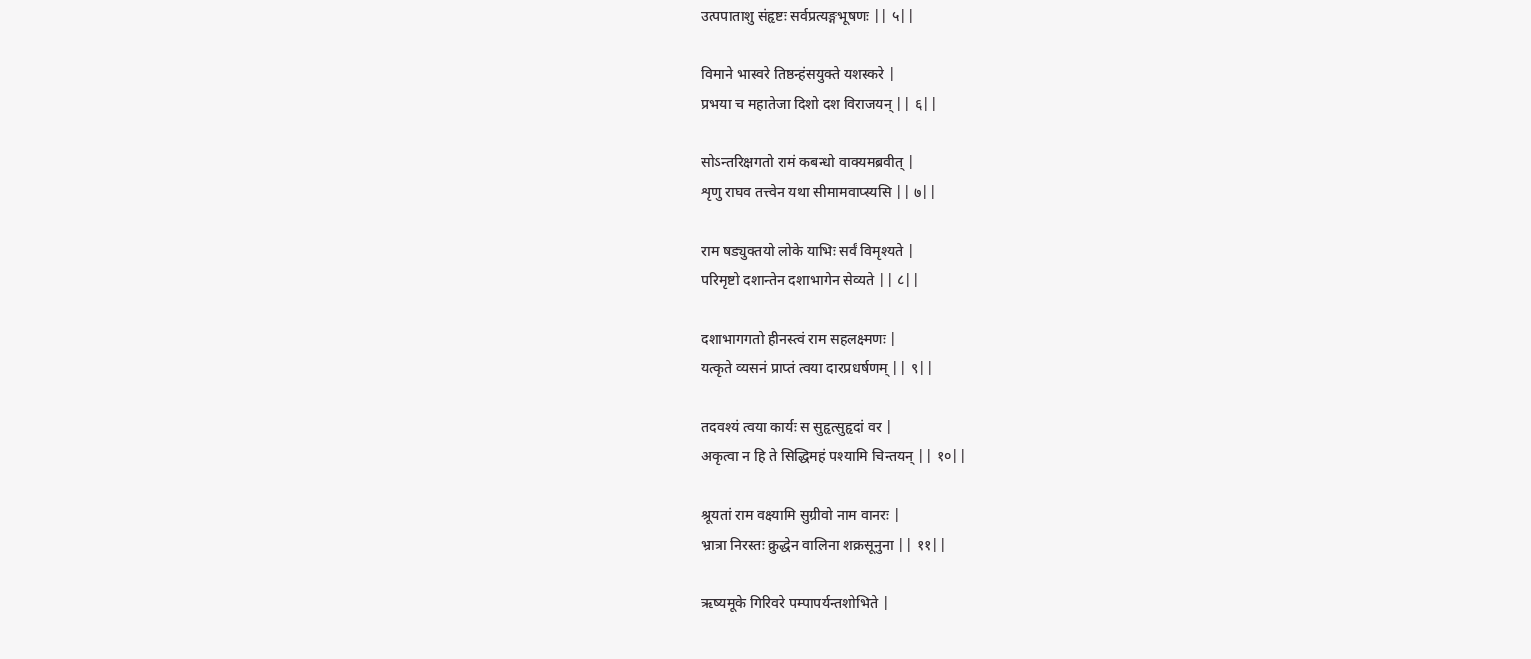उत्पपाताशु संहृष्टः सर्वप्रत्यङ्गभूषणः || ५||

विमाने भास्वरे तिष्ठन्हंसयुक्ते यशस्करे |
प्रभया च महातेजा दिशो दश विराजयन् || ६||

सोऽन्तरिक्षगतो रामं कबन्धो वाक्यमब्रवीत् |
शृणु राघव तत्त्वेन यथा सीमामवाप्स्यसि || ७||

राम षड्युक्तयो लोके याभिः सर्वं विमृश्यते |
परिमृष्टो दशान्तेन दशाभागेन सेव्यते || ८||

दशाभागगतो हीनस्त्वं राम सहलक्ष्मणः |
यत्कृते व्यसनं प्राप्तं त्वया दारप्रधर्षणम् || ९||

तदवश्यं त्वया कार्यः स सुहृत्सुहृदां वर |
अकृत्वा न हि ते सिद्धिमहं पश्यामि चिन्तयन् || १०||

श्रूयतां राम वक्ष्यामि सुग्रीवो नाम वानरः |
भ्रात्रा निरस्तः क्रुद्धेन वालिना शक्रसूनुना || ११||

ऋष्यमूके गिरिवरे पम्पापर्यन्तशोभिते |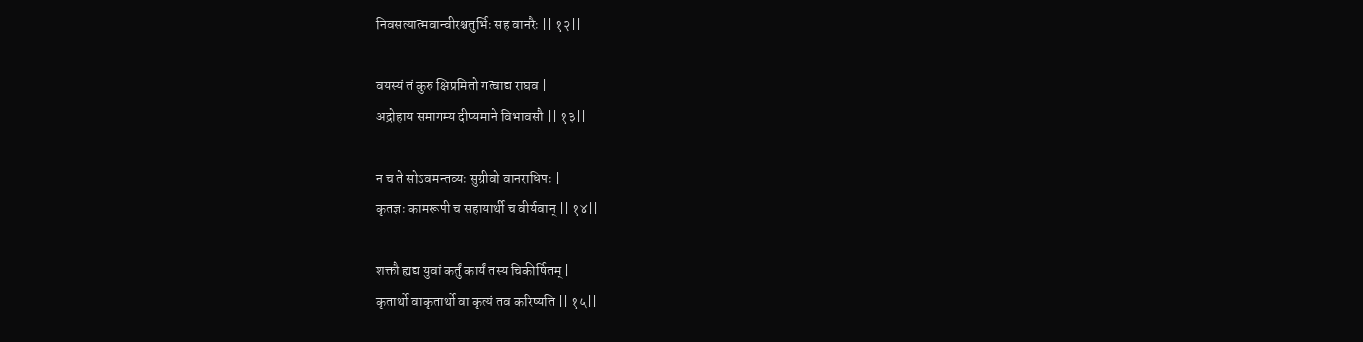निवसत्यात्मवान्वीरश्चतुर्भिः सह वानरैः || १२||

वयस्यं तं कुरु क्षिप्रमितो गत्वाद्य राघव |
अद्रोहाय समागम्य दीप्यमाने विभावसौ || १३||

न च ते सोऽवमन्तव्यः सुग्रीवो वानराधिपः |
कृतज्ञः कामरूपी च सहायार्थी च वीर्यवान् || १४||

शक्तौ ह्यद्य युवां कर्तुं कार्यं तस्य चिकीर्षितम् |
कृतार्थो वाकृतार्थो वा कृत्यं तव करिष्यति || १५||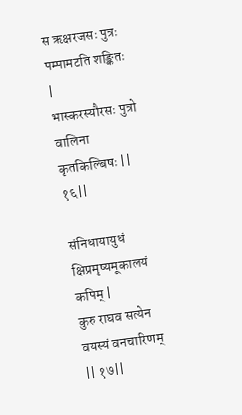स ऋक्षरजसः पुत्रः पम्पामटति शङ्कितः |
भास्करस्यौरसः पुत्रो वालिना कृतकिल्बिषः || १६||

संनिधायायुधं क्षिप्रमृष्यमूकालयं कपिम् |
कुरु राघव सत्येन वयस्यं वनचारिणम् || १७||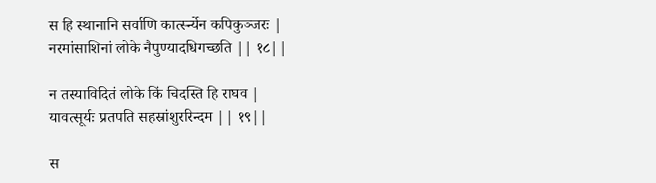स हि स्थानानि सर्वाणि कार्त्स्न्येन कपिकुञ्जरः |
नरमांसाशिनां लोके नैपुण्यादधिगच्छति || १८||

न तस्याविदितं लोके किं चिदस्ति हि राघव |
यावत्सूर्यः प्रतपति सहस्रांशुररिन्दम || १९||

स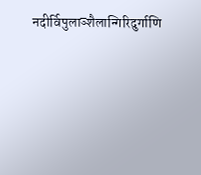नदीर्विपुलाञ्शैलान्गिरिदुर्गाणि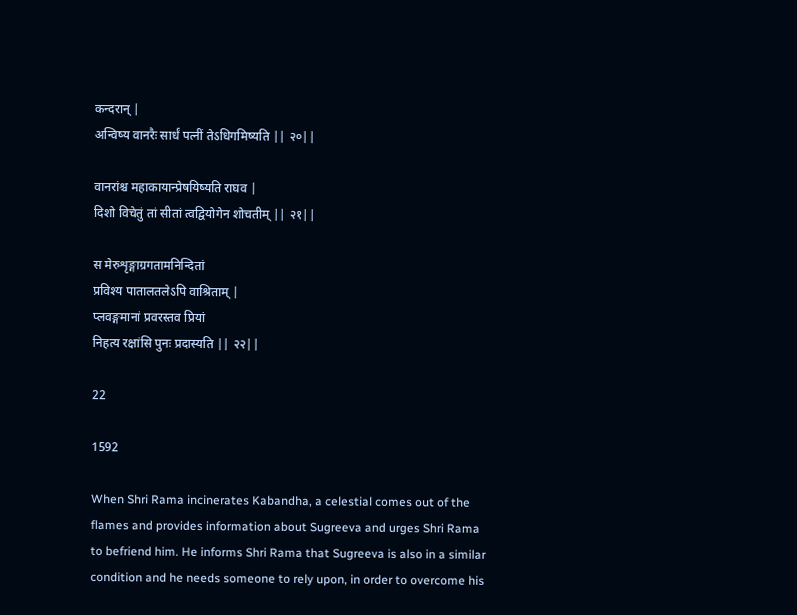कन्दरान् |
अन्विष्य वानरैः सार्धं पत्नीं तेऽधिगमिष्यति || २०||

वानरांश्च महाकायान्प्रेषयिष्यति राघव |
दिशो विचेतुं तां सीतां त्वद्वियोगेन शोचतीम् || २१||

स मेरुशृङ्गाग्रगतामनिन्दितां
प्रविश्य पातालतलेऽपि वाश्रिताम् |
प्लवङ्गमानां प्रवरस्तव प्रियां
निहत्य रक्षांसि पुनः प्रदास्यति || २२||

22

1592

When Shri Rama incinerates Kabandha, a celestial comes out of the flames and provides information about Sugreeva and urges Shri Rama to befriend him. He informs Shri Rama that Sugreeva is also in a similar condition and he needs someone to rely upon, in order to overcome his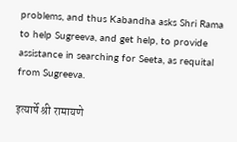problems, and thus Kabandha asks Shri Rama to help Sugreeva, and get help, to provide assistance in searching for Seeta, as requital from Sugreeva.

इत्यार्षे श्री रामायणे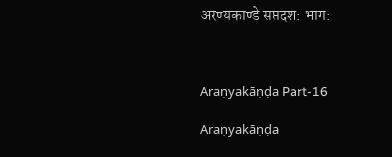अरण्यकाण्डे सप्तदश: भाग:



Araṇyakāṇḍa Part-16

Araṇyakāṇḍa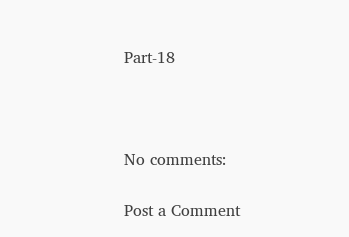Part-18



No comments:

Post a Comment